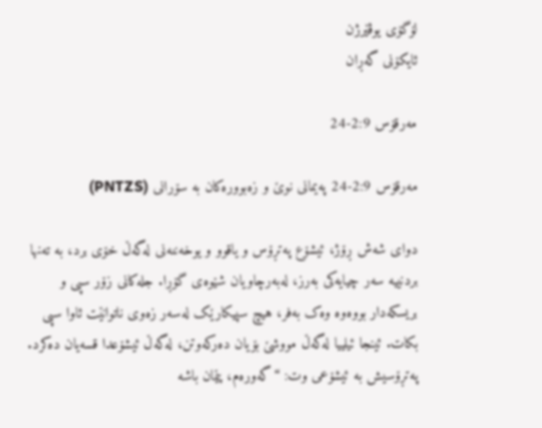لۆگۆی یوڤێرژن
ئایکۆنی گەڕان

مەرقۆس 2:9-24

مەرقۆس 2:9-24 پەیمانی نوێ و زەبوورەکان بە سۆرانی (PNTZS)

دوای شه‌ش ڕۆژ، ئیشۆع په‌تڕۆس و یاقوو و یوخه‌ننه‌نی له‌گه‌ڵ خۆی برد، به‌ ته‌نها بردنییه‌ سه‌ر چیایه‌كی به‌رز، له‌به‌رچاویان شێوه‌ی گۆڕا. جله‌كانی زۆر سپی و بریسكه‌دار بووه‌وه‌ وه‌ک به‌فر، هیچ سپیكارێک له‌سه‌ر زه‌وی ناتوانێت ئاوا سپی بكات. ئینجا ئیلییا له‌گه‌ڵ مووشێ بۆیان ده‌ركه‌وتن، له‌گه‌ڵ ئیشۆعدا قسه‌یان ده‌كرد. په‌تڕۆسیش به‌ ئیشۆعی وت: “گه‌وره‌م، پێمان باشه‌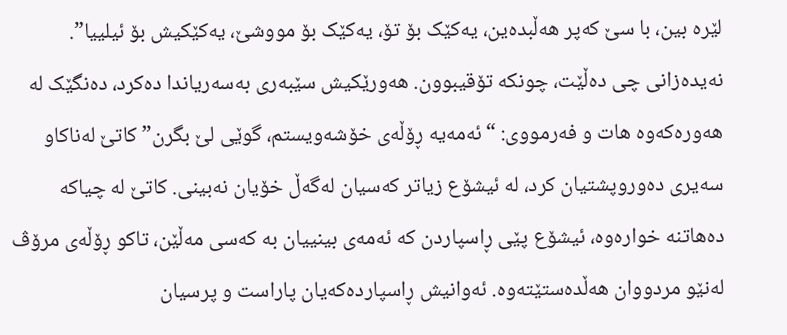لێره‌ بین، با سێ كه‌پر هه‌ڵبده‌ین، یه‌كێک بۆ تۆ، یه‌كێک بۆ مووشێ، یه‌كێكیش بۆ ئیلییا”. نه‌یده‌زانی چی ده‌ڵێت، چونكه‌ تۆقیبوون. هه‌ورێكیش سێبه‌ری به‌سه‌ریاندا ده‌كرد، ده‌نگێک له‌ هه‌وره‌كه‌وه‌ هات و فه‌رمووی: “ئه‌مه‌یه‌ ڕۆڵه‌ی خۆشه‌ویستم، گوێی لێ بگرن” كاتێ له‌ناكاو سه‌یری ده‌وروپشتیان كرد، له‌ ئیشۆع زیاتر كه‌سیان له‌گه‌ڵ خۆیان نه‌بینی. كاتێ له‌ چیاكه‌ ده‌هاتنه‌ خواره‌وه‌، ئیشۆع پێی ڕاسپاردن كه‌ ئه‌مه‌ی بینییان به‌ كه‌سی مه‌ڵێن، تاكو ڕۆڵه‌ی مرۆڤ له‌نێو مردووان هه‌ڵده‌ستێته‌وه‌. ئه‌وانیش ڕاسپارده‌كه‌یان پاراست‌ و پرسیان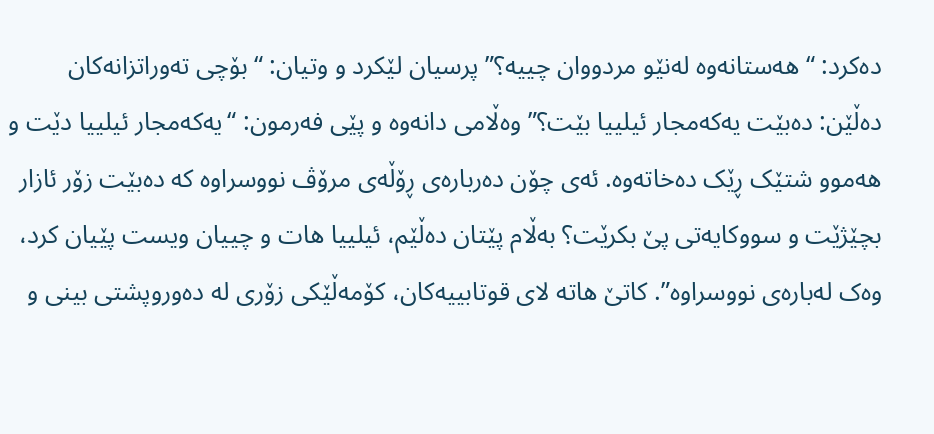ده‌كرد: “هه‌ستانه‌وه‌ له‌نێو مردووان چییه‌؟” پرسیان لێكرد و وتیان: “بۆچی ته‌وراتزانه‌كان ده‌ڵێن: ده‌بێت یه‌كه‌مجار ئیلییا بێت؟” وه‌ڵامی دانه‌وه‌ و پێی فه‌رمون: “یه‌كه‌مجار ئیلییا دێت و هه‌موو شتێک ڕێک ده‌خاته‌وه‌. ئه‌ی چۆن ده‌رباره‌ی ڕۆڵه‌ی مرۆڤ نووسراوه‌ كه‌ ده‌بێت زۆر ئازار بچێژێت و سووكایه‌تی پێ بكرێت؟ به‌ڵام پێتان ده‌ڵێم، ئیلییا هات و چییان ویست پێیان كرد، وه‌ک له‌باره‌ی نووسراوه‌”. كاتێ هاته‌ لای قوتابییه‌كان، كۆمه‌ڵێكی زۆری له‌ ده‌وروپشتی بینی و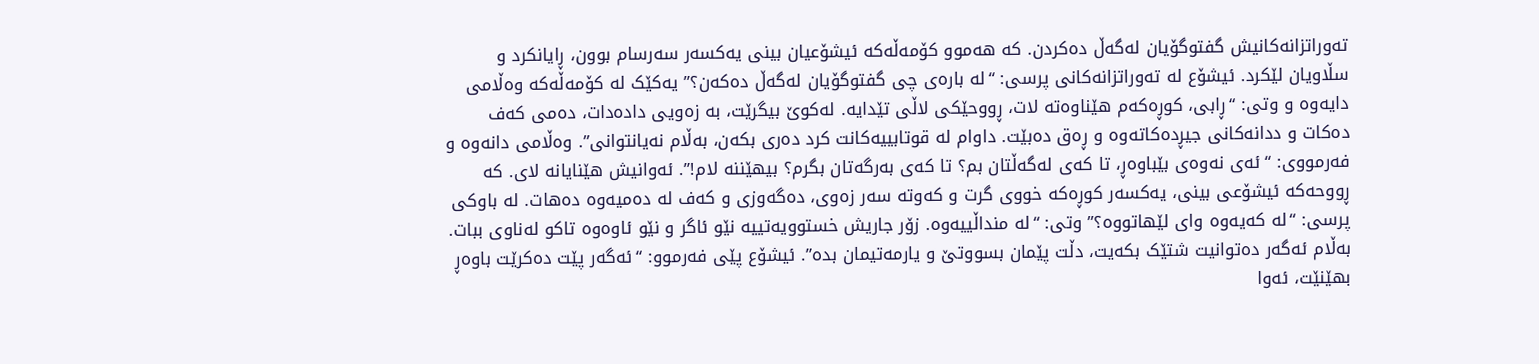ته‌وراتزانه‌كانیش گفتوگۆیان له‌گه‌ڵ ده‌كردن. كه‌ هه‌موو كۆمه‌ڵه‌كه‌ ئیشۆعیان بینی یه‌كسه‌ر سه‌رسام بوون، ڕایانكرد و سڵاویان لێكرد. ئیشۆع له‌ ته‌وراتزانه‌كانی پرسی: “له‌ باره‌ی چی گفتوگۆیان له‌گه‌ڵ ده‌كه‌ن؟” یه‌كێک له‌ كۆمه‌ڵه‌كه‌ وه‌ڵامی دایه‌وه‌ و وتی: “ڕابی، كوڕه‌كه‌م هێناوه‌ته‌ لات، ڕووحێكی لاڵی تێدایه‌. له‌كوێ بیگرێت، به‌ زه‌ویی داده‌دات، ده‌می كه‌ف ده‌كات و ددانه‌كانی جیڕده‌كاته‌وه‌ و ڕه‌ق ده‌بێت. داوام له‌ قوتابییه‌كانت كرد ده‌ری بكه‌ن، به‌ڵام نه‌یانتوانی”. وه‌ڵامی دانه‌وه‌ و فه‌رمووی: “ئه‌ی نه‌وه‌ی بێباوه‌ڕ، تا كه‌ی له‌گه‌ڵتان بم؟ تا كه‌ی به‌رگه‌تان بگرم؟ بیهێننه‌ لام!”. ئه‌وانیش هێنایانه‌ لای. كه‌ ڕووحه‌كه‌ ئیشۆعی بینی، یه‌كسه‌ر كوڕه‌كه خووی گرت و كه‌وته‌ سه‌ر زه‌وی، ده‌گه‌وزی و كه‌ف له‌ ده‌میه‌وه‌ ده‌هات. له‌ باوكی پرسی: “له‌ كه‌یه‌وه‌ وای لێهاتووه‌؟” وتی: “له‌ منداڵییه‌وه‌. زۆر جاریش خستوویه‌تییه‌ نێو ئاگر و نێو ئاوه‌وه‌ تاكو له‌ناوی ببات. به‌ڵام ئه‌گه‌ر ده‌توانیت شتێک بكه‌یت، دڵت پێمان بسووتێ و یارمه‌تیمان بده‌”. ئیشۆع پێی فه‌رموو: “ئه‌گه‌ر پێت ده‌كرێت باوه‌ڕ بهێنێت، ئه‌وا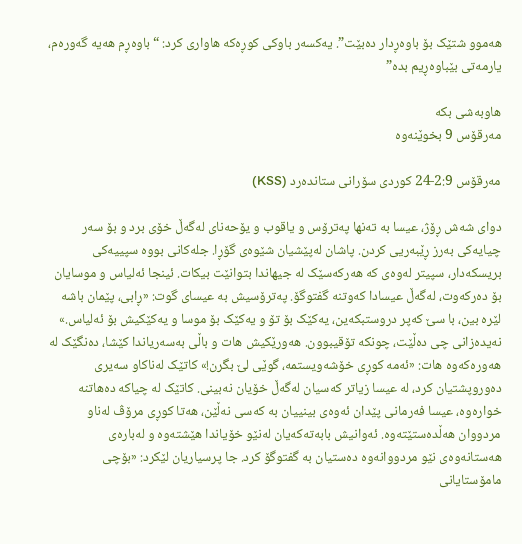هه‌موو شتێک بۆ باوه‌ڕدار ده‌بێت”. یه‌كسه‌ر باوكی كوڕه‌كه‌ هاواری كرد: “باوه‌ڕم هه‌یه‌ گه‌وره‌م، یارمه‌تی بێباوه‌ڕیم بده‌”

هاوبەشی بکە
مەرقۆس 9 بخوێنەوە

مەرقۆس 2:9-24 كوردی سۆرانی ستانده‌رد (KSS)

دوای شەش ڕۆژ، عیسا بە تەنها پەترۆس و یاقوب و یۆحەنای لەگەڵ خۆی برد و بۆ سەر چیایەکی بەرز ڕێبەریی کردن. پاشان لەپێشیان شێوەی گۆڕا. جلەکانی بووە سپییەکی بریسکەدار، سپیتر لەوەی کە هەرکەسێک لە جیهاندا بتوانێت بیکات. ئینجا ئەلیاس و موسایان بۆ دەرکەوت، لەگەڵ عیسادا کەوتنە گفتوگۆ. پەترۆسیش بە عیسای گوت: «ڕابی، پێمان باشە لێرە بین، با سێ کەپر دروستبکەین، یەکێک بۆ تۆ و یەکێک بۆ موسا و یەکێکیش بۆ ئەلیاس.» نەیدەزانی چی دەڵێت، چونکە تۆقیبوون. هەورێکیش هات و باڵی بەسەریاندا کێشا، دەنگێک لە هەورەکەوە هات: «ئەمە کوڕی خۆشەویستمە، گوێی لێ بگرن!» کاتێک لەناکاو سەیری دەوروپشتیان کرد، لە عیسا زیاتر کەسیان لەگەڵ خۆیان نەبینی. کاتێک لە چیاکە دەهاتنە خوارەوە، عیسا فەرمانی پێدان ئەوەی بینییان بە کەسی نەڵێن، هەتا کوڕی مرۆڤ لەناو مردووان هەڵدەستێتەوە. ئەوانیش بابەتەکەیان لەنێو خۆیاندا هێشتەوە و لەبارەی هەستانەوەی نێو مردووانەوە دەستیان بە گفتوگۆ کرد. جا پرسیاریان لێکرد: «بۆچی مامۆستایانی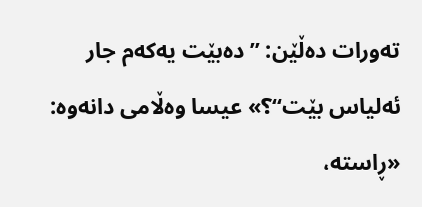تەورات دەڵێن: ”دەبێت یەکەم جار ئەلیاس بێت“؟» عیسا وەڵامی دانەوە: «ڕاستە،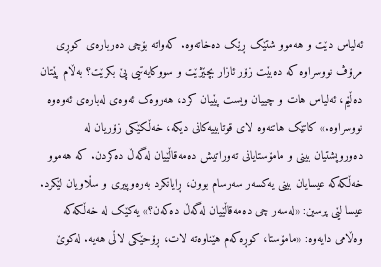ئەلیاس دێت و هەموو شتێک ڕێک دەخاتەوە. کەواتە بۆچی دەربارەی کوڕی مرۆڤ نووسراوە کە دەبێت زۆر ئازار بچێژێت و سووکایەتیی پێ بکرێت؟ بەڵام پێتان دەڵێم، ئەلیاس هات و چییان ویست پێیان کرد، هەروەک ئەوەی لەبارەی ئەوەوە نووسراوە.» کاتێک هاتنەوە لای قوتابییەکانی دیکە، خەڵکێکی زۆریان لە دەوروپشتیان بینی و مامۆستایانی تەوراتیش دەمەقاڵێیان لەگەڵ دەکردن. کە هەموو خەڵکەکە عیسایان بینی یەکسەر سەرسام بوون، ڕایانکرد بەرەوپیری و سڵاویان لێکرد. عیسا لێی پرسین: «لەسەر چی دەمەقاڵێیان لەگەڵ دەکەن؟» یەکێک لە خەڵکەکە وەڵامی دایەوە: «مامۆستا، کوڕەکەم هێناوەتە لات، ڕۆحێکی لاڵی هەیە. لەکوێ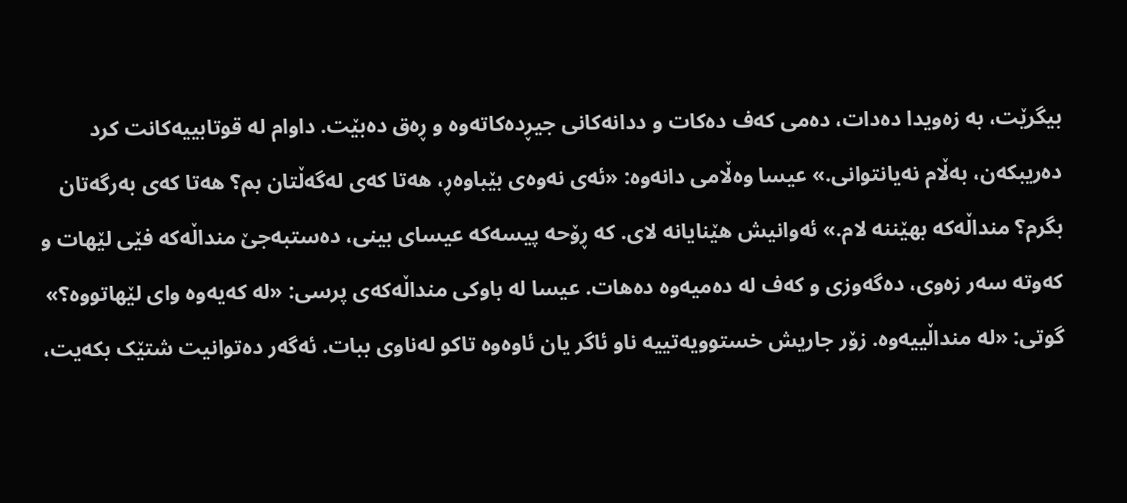بیگرێت، بە زەویدا دەدات، دەمی کەف دەکات و ددانەکانی جیڕدەکاتەوە و ڕەق دەبێت. داوام لە قوتابییەکانت کرد دەریبکەن، بەڵام نەیانتوانی.» عیسا وەڵامی دانەوە: «ئەی نەوەی بێباوەڕ، هەتا کەی لەگەڵتان بم؟ هەتا کەی بەرگەتان بگرم؟ منداڵەکە بهێننە لام.» ئەوانیش هێنایانە لای. کە ڕۆحە پیسەکە عیسای بینی، دەستبەجێ منداڵەکە فێی لێهات و کەوتە سەر زەوی، دەگەوزی و کەف لە دەمیەوە دەهات. عیسا لە باوکی منداڵەکەی پرسی: «لە کەیەوە وای لێهاتووە؟» گوتی: «لە منداڵییەوە. زۆر جاریش خستوویەتییە ناو ئاگر یان ئاوەوە تاکو لەناوی ببات. ئەگەر دەتوانیت شتێک بکەیت،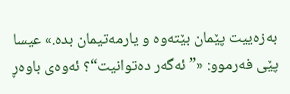بەزەییت پێمان بێتەوە و یارمەتیمان بدە.» عیسا پێی فەرموو: «”ئەگەر دەتوانیت“؟ ئەوەی باوەڕ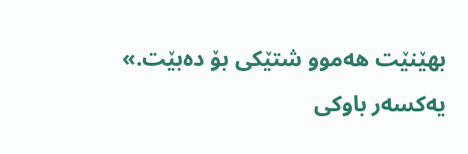بهێنێت هەموو شتێکی بۆ دەبێت.» یەکسەر باوکی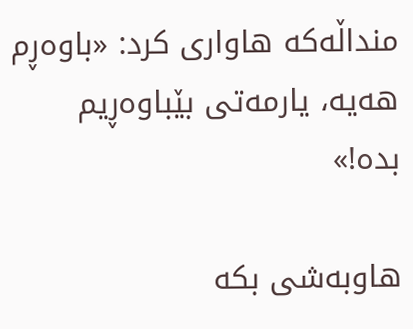منداڵەکە هاواری کرد: «باوەڕم هەیە، یارمەتی بێباوەڕیم بدە!»

هاوبەشی بکە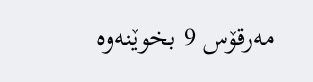مەرقۆس 9 بخوێنەوە